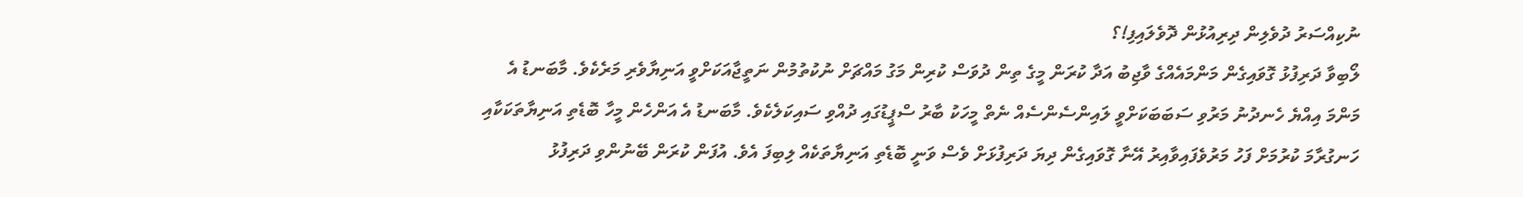ނުކިއްސަރު ދުވެލިން ދިރިއުޅުން ދޮވެލައިފި!؟
ލޯބިވާ ދަރިފުޅު ގޮވައިގެން މަންމައެއްގެ ވާޖިބު އަދާ ކުރަން މީގެ ތިން ދުވަސް ކުރިން މަގު މައްޗަށް ނުކުތުމުން ނަތީޖާއަކަށްވީ އަނިޔާވެރި މަރެކެވެ. މާބަނޑު އެ މަންމަ އިއްޔެ ހެނދުނު މަރުވި ސަބަބަކަށްވީ ލައިންސެންސެއް ނެތް މީހަކު ބާރު ސްޕީޑުގައި ދުއްވި ސައިކަލެކެވެ. މާބަނޑު އެ އަންހެން މީހާ ބޮޑެތި އަނިޔާތަކަކާއި ހަނގުރާމަ ކުރުމަށް ފަހު މަރުވެފައިވާއިރު އޭނާ ގޮވައިގެން ދިޔަ ދަރިފުޅަށް ވެސް ވަނީ ބޮޑެތި އަނިޔާތަކެއް ލިބިފަ އެވެ. އުފަން ކުރަން ބޭނުންވި ދަރިފުޅު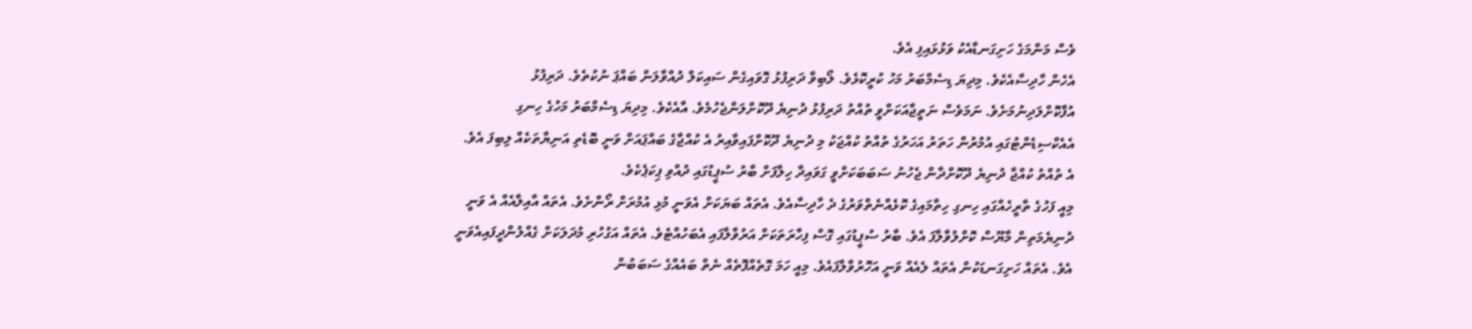ވެސް މަންމަގެ ހަށިގަނޑާއެކު ވަޅުޅައިފި އެވެ.
އެހެން ހާދިސާއެކެވެ. މިދިޔަ ޑިސެމްބަރު މަހު ކުރީކޮޅެވެ. ލޯބިވާ ދަރިފުޅު ގޮވައިގެން ސައިކަލް ދުއްވާލަން ބައްޕަ ނުކުތެވެ. ދަރިފުޅު އުފާކޮށްލަދިނުމަށެވެ. ނަމަވެސް ނަތީޖާއަކަށްވީ ތުއްތު ދަރިފުޅު ދުނިޔެ ދޫކޮށްލަންޖެހުމެވެ. އާއެކެވެ. މިދިޔަ ޑިސެމްބަރު މަހުގެ ހިނގި އެއެކްސިޑެންޓުގައި އުމުރުން ހަތަރު އަހަރުގެ ތުއްތު ކުއްޖަކު މި ދުނިޔެ ދޫކޮށްފައިވާއިރު އެ ކުއްޖާގެ ބައްޕައަށް ވަނީ ބޮޑެތި އަނިޔާތަކެއް ލިބިފަ އެވެ. އެ ތުއްތު ކުއްޖާ ދުނިޔެ ދޫކޮށްދާން ޖެހުނު ސަބަބަކަށްވީ ގަވައިދާ ހިލާފަށް ބާރު ސުޕީޑުގައި ދުއްވި ޕިކަޕެކެވެ.
މިއީ ފަހުގެ ތާރީހެއްގައި ހިނގި ހިތާމައިގެ ކޮޅެއްނެތްވަރުގެ ދެ ހާދިސާއެވެ. އެތައް ބަޔަކަށް އެވަނީ މުޅި އުމުރަށް ރޯންށެވެ. އެތައް އާއިލާއެއް އެ ވަނީ ދުނިޔެމަތިން މާޔޫސް ކޮށްލުވާލާފަ އެވެ. ބާރު ސުޕީޑުގައި ގޮސް ފިހާރަތަކަށް އަރުވާލާފައި އެބަހުއްޓެވެ. އެތައް އަގުހުރި މުދަލަކަށް ގެއްލުންދީފައިއެވަނީ އެވެ. އެތައް ހަށިގަނޑަކުން އެތައް ލެއެއް ވަނީ އަހޮރުވާލާފައެވެ. މިއީ ހަމަ ގޮތެއްފޮތެއް ނެތް ބައެއްގެ ސަބަބުން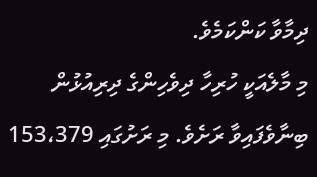ދިމާވާ ކަންކަމެވެ.
މި މާލެއަކީ ހުރިހާ ދިވެހިންގެ ދިރިއުޅުން ބިނާވެފައިވާ ރަށެވެ. މި ރަށުގައި 153،379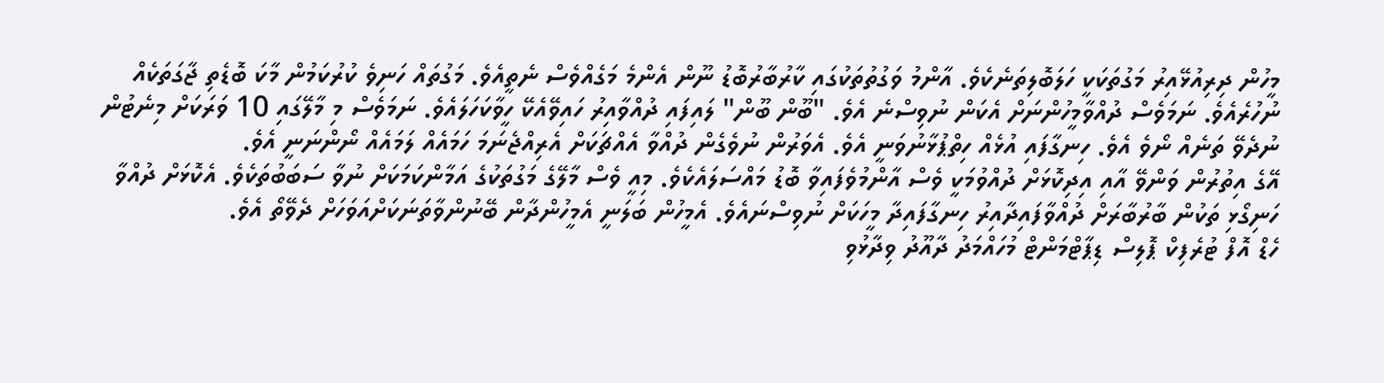މީހުން ދިރިއުޅޭއިރު މަގުތަކަކީ ހަލަބޮލިތަނެކެވެ. އާންމު ވަގުތުތަކުގައި ކާރުބާރުބޮޑު ނޫން އެންމެ މަގެއްވެސް ނެތީއެވެ. މަގުތައް ހަނިވެ ކުރުކަމުން މާކަ ބޮޑެތި ޖާގަތަކެއް ނުހުރެއެވެ. ނަމަވެސް ދުއްވާމީހުންނަށް އެކަން ނުވިސްނެ އެވެ. "ބޫން ބޫން" ލައިފައި ދުއްވާއިރު ހައިވޭއެކޭ ހީވާކަހަލައެވެ. ނަމަވެސް މި މާލޭގައި 10 ވަރަކަށް މިނެޓުން ނުދެވޭ ތަނެއް ނޯވެ އެވެ. ހިނގާފައި އުޅެއް ހިތްޕުޅާނުވަނީ އެވެ. އެވަރުން ނުވެގެން ދުއްވާ އެއްޗަކަށް އެރިއްޖެނަމަ ހަމައެއް ލަމައެއް ނޯންނަނީ އެވެ.
އޭގެ އިތުރުން ވަންވޭ އާއި އިދިކޮޅަށް ދުއްވުމަކީ ވެސް އާންމުވެފައިވާ ބޮޑު މައްސަލައެކެވެ. މިއީ ވެސް މާލޭގެ މަގުތަކުގެ އަމާންކަމަކަށް ނުވާ ސަބަބުތަކެވެ. އެކޮޅަށް ދުއްވާ ހަނިގޯޅި ތަކުން ބާރުބާރަށް ދުއްވާފައިދާއިރު ހިނގާފައިދާ މީހަކަށް ނުވިސްނައެވެ. އެމީހުން ބަލަނީ އެމީހުންދާން ބޭނުންވާތަނަކަށްއަވަހަށް ދެވޭތޯ އެވެ.
ހެޑް އޮފް ޓުރެފިކް ޕޮލިސް ޑިޕާޓްމަންޓް މުހައްމަދު ދާއޫދު ވިދާޅުވި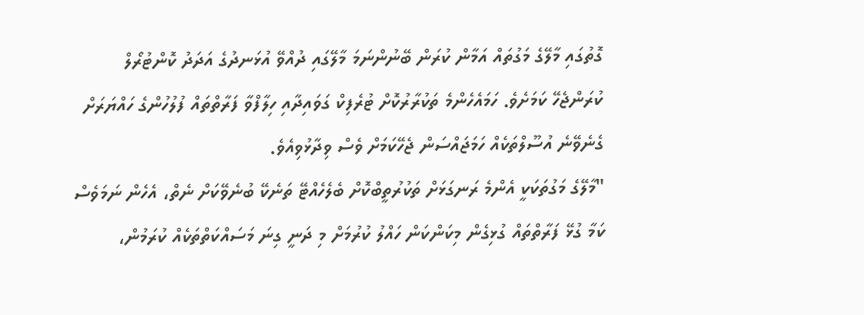ގޮތުގައި މާލޭގެ މަގުތައް އަމާން ކުރަން ބޭނުންނަމަ މާލޭގައި ދުއްވޭ އުޅަނދުގެ އަދަދު ކޮންޓުރޯލް ކުރަންޖެހޭ ކަމަށެވެ. ހަމައެހެންމެ ތަކުރާރުކޮށް ޓުރެފިކް ގަވައިދާއި ހިލާފްވާ ފަރާތްތައް ފުލުހުންގެ ހައްޔަރަށް ގެނެވޭނެ އުސޫލްތަކެއް ހަމަޖައްސަން ޖެހޭކަމަށް ވެސް ވިދާޅުވިއެވެ.
"މާލޭގެ މަގުތަކަކީ އެންމެ ރަނގަޅަށް ތަކުރުތީބްކޮށް ބެލެހެއްޓޭ ތަނެކޭ ބުނެވޭކަށް ނެތް، އެހެން ނަމަވެސް ކަމާ ގުޅޭ ފަރާތްތައް ގުޅިގެން މިކަންކަން ހައްލު ކުރުމަށް މި ދަނީ ގިނަ މަސައްކަތްތަކެއް ކުރަމުން،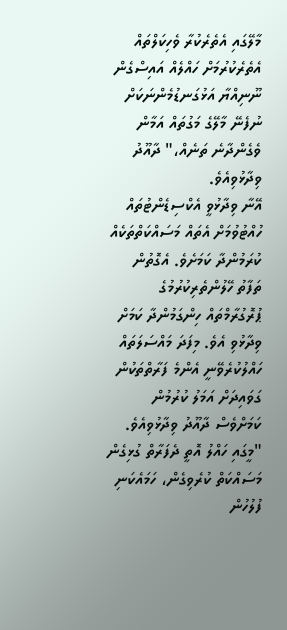މާލޭގައި އެތެރެކުރާ ވެހިކަލްތައް އެތެރެކުރުމަށް ހައްލެއް އައިސްގެން ނޫނިއްޔާ އަޅުގަނޑުމެންނަކަށް ނުފެނޭ މާލޭގެ މަގުތައް އަމާން ވެގެންދާނެ ތަނެއް،" ދާއޫދު ވިދާޅުވިއެވެ.
އޭނާ ވިދާޅުވީ އެކްސިޑެންޓުތައް ހުއްޓުވުމަށް އެތައް މަސައްކަތްތަކެއް ކުރަމުންދާ ކަމަށެވެ. އެގޮތުން ތަފާތު ހޭލުންތެރިކުރުމުގެ ޕުރޮގުރާމްތައް ހިންގަމުންދާ ކަމަށް ވިދާޅުވި އެވެ. މިފަދަ މައްސަލަތައް ހައްލުކުރެވޭނީ އެންމެ ފަރާތްތަކުން ގަވައިދަށް އަމަލު ކުރުމުން ކަމަށްވެސް ދާއޫދު ވިދާޅުވިއެވެ.
"މީގައި ހައްލު އޮތީ ދެފަރާތް ގުޅިގެން މަސައްކަތް ކުރެވިގެން، ހަމައެކަނި ފުލުހުން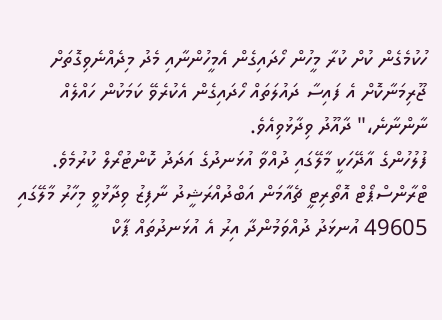ހުކުމެގެން ކުށް ކުރާ މީހުން ހޯދައިގެން އެމީހުންނާއި މެދު މިދެއްނެވިގޮތަށް ޖޫރިމަނާކޮށް އެ ފައިސާ ދައުލަތައް ހޯދައިގެން އެކުރެވޭ ކަމަކުން ހައްލެއް ނާންނާނެ،" ދާއޫދު ވިދާޅުވިއެވެ.
ފުލުހުންގެ އާދޭހަކީ މާލޭގައި ދުއްވާ އުޅަނދުގެ އަދަދު ކޮންޓުރޯލް ކުރުމެވެ. ޓްރާންސްޕޯޓް އޮތޯރިޓީ ޗެއާމަން އަބްދުއްރަޝީދު ނާފިޒު ވިދާޅުވީ މިހާރު މާލޭގައި 49605 އުނޅަދު ދުއްވަމުންދާ އިރު އެ އުޅަނދުތައް ޕާކް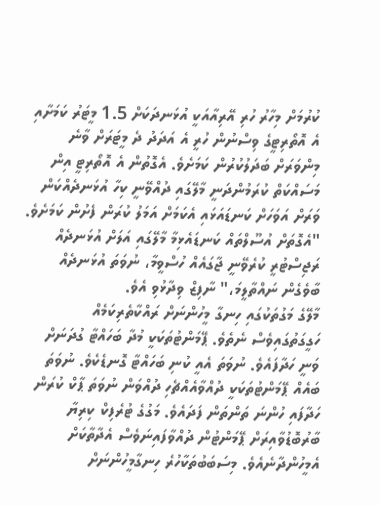ކުރުމަށް މިހާރު ހުރި އޭރިއާއަކީ އުޅަނދަކަށް 1.5 މީޓަރު ކަމަށާއި އެ އޮތޯރިޓީގެ ވިސްނުން ހުރީ އެ އަދަދު ދެ މީޓަރަށް ވާނެ މިންވަރަށް ބަދަލުކުރުން ކަމަށެވެ. އެގޮތުން އެ އޮތޯރިޓީ އިން މަސައްކަތް ކުރަމުންދަނީ މާލޭގައި ދުއްވޭނީ ކިހާ އުޅަނދެއްކަން ވަރަށް އަވަހަށް ކަނޑައަޅައި އެކަމަށް އަމަލު ކުރަން ފެށުން ކަމަށެވެ.
"އެގޮތަށް އުސޫލްތައް ކަނޑައެޅިމާ މާލޭގައި އަލަށް އުޅަނދެއް ރަޖިސްޓުރީ ކުރެވޭނީ ޖާގައެއް ހުސްވީމާ، ނުވަތަ އުޅަނދެއް ބާވެގެން ނައްތާލީމަ،" ނާފިޒް ވިދާޅުވި އެވެ.
މާލޭގެ މަގުތަކުގައި ހިނގާ މީހުންނަށް ރައްކާތެރިކަމެއް ހަގީގަތުގައިވެސް ނެތެވެ. ޕޭމަންޓުތަކަކީ މުދާ ބަހައްޓާ ގުދަނަށް ވަނީ ހަދާފައެވެ. ނުވަތަ އެއީ ކުނި ބަހައްޓާ ގޮނޑެކެވެ. ނުވަތަ ބައެއް ޕޭމަންޓުތަކަކީ ދުއްވާއެއްޗެހި ދުއްވަން ނުވަތަ ޕާކް ކުރަން ހަދާފައި ހުންނަ ތަންތަން ފަދައެވެ. މަގުގެ ޓުރެފިކް ކިރިޔާ ބާރުބޮޑުވާއިރަށް ޕޭމަންޓުން ދުއްވާފައިނަވެސް އެދާތާކަށް އެމީހުންދާނެއެވެ. މިސަބަބުތަކާހުރެ ހިނގާމީހުންނަށް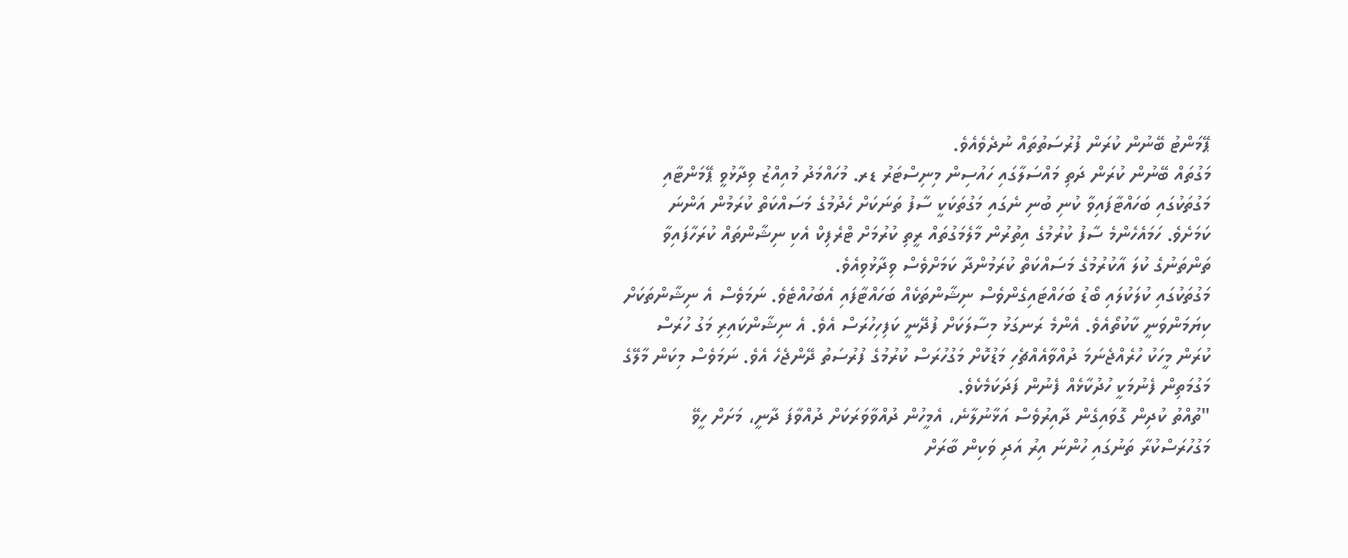ޕޭމަންޓު ބޭނުން ކުރަން ފުރުސަތުތައް ނުދެވެއެވެ.
މަގުތައް ބޭނުން ކުރަން ދަތި މައްސަލާގައި ހައުސިން މިނިސްޓަރު ޑރ. މުހައްމަދު މުއިއްޒު ވިދާޅުވީ ޕޭމަންޓާއި މަގުތަކުގައި ބަހައްޓާފައިވާ ކުނި ބުނި ނެގައި މަގުތަކަކީ ސާފު ތަނަކަށް ހެދުމުގެ މަސައްކަތް ކުރަމުން އަންނަ ކަމަށެވެ. ހަމައެހެންމެ ސާފު ކުރުމުގެ އިތުރުން މާލެމަގުތައް ރީތި ކުރުމަށް ޓްރެފިކް އެކި ނިޝާންތައް ކުރަހާފައިވާ ތަންތަނުގެ ކުލަ އާކުރުމުގެ މަސައްކަތް ކުރަމުންދާ ކަމަށްވެސް ވިދާޅުވިއެވެ.
މަގުތަކުގައި ކުލަކުލައި ބޯޑު ބަހައްޓައިގެންވެސް ނިޝާންތަކެއް ބަހައްޓާފައި އެބަހުއްޓެވެ. ނަމަވެސް އެ ނިޝާންތަކަށް ކިޔަމަންވަނީ ކާކުތޯއެވެ. އެންމެ ރަނގަޅު މިސާލަކަށް ފުދޭނީ ކަފިހިހުރަސް އެވެ. އެ ނިޝާންކައިރި މަގު ހުރަސް ކުރަން މީހަކު ހުރެއްޖެނަމަ ދުއްވާއެއްޗެހި މަޑުކޮށް މަގުހުރަސް ކުރުމުގެ ފުރުސަތު ދޭންޖެހެ އެވެ. ނަމަވެސް މިކަން މާލޭގެ މަގުމަތިން ފެނުމަކީ ހުދުކާޅެއް ފެނުން ފަދަކަމެކެވެ.
"ތުއްތު ކުދިން ގޮވައިގެން ދާއިރުވެސް އަޅާނުލާނެ، އެމީހުން ދުއްވާވަރަކަށް ދުއްވާފަ ދާނީ، މަށަށް ހީވޭ މަގުހުރަސްކުރާ ތަނުގައި ހުންނަ އިރު އަދި ވަކިން ބާރަށް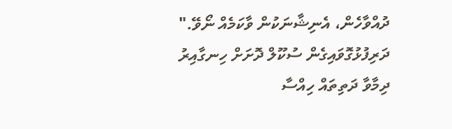ދުއްވާހެން، އެނިޝާނަކުން ވާކަމެއް ނޯވޭ." ދަރިފުޅުގޮވައިގެން ސުކޫލް ދޮށަށް ހިނގާއިރު ދިމާވާ ދަތިތައް ހިއްސާ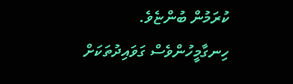ކުރަމުން ބުންޏެވެ.
ހިނގާމީހުންވެސް ގަވައިދުތަކަށް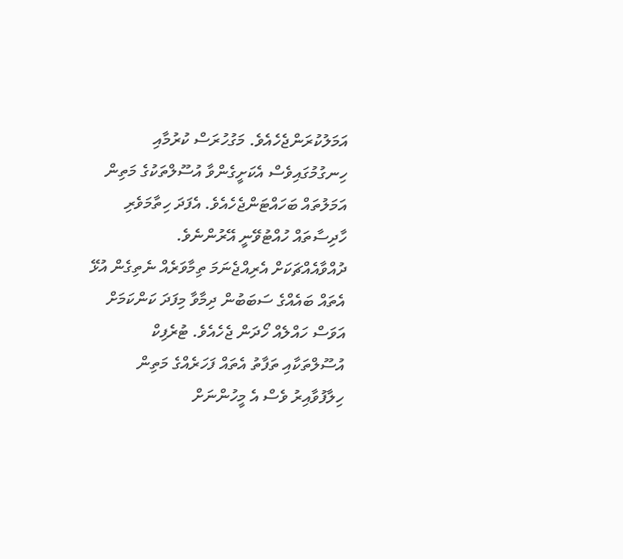އަމަލުކުރަންޖެހެއެވެ. މަގުހުރަސް ކުރުމާއި ހިނގުމުގައިވެސް އެކަށީގެންވާ އުސޫލްތަކުގެ މަތިން އަމަލުތައް ބަހައްޓަންޖެހެއެވެ. އެފަދަ ހިތާމަވެރި ހާދިސާތައް ހުއްޓުވޭނީ އޭރުންނެވެ.
ދުއްވާއެއްޗަކަށް އެރިއްޖެނަމަ ތިމާވަރެއް ނެތިގެން އުޅޭ އެތައް ބައެއްގެ ސަބަބުން ދިމާވާ މިފަދަ ކަންކަމަށް އަވަސް ހައްލެއް ހޯދަން ޖެހެއެވެ. ޓުރެފިކް އުސޫލްތަކާއި ތަފާތު އެތައް ފަހަރެއްގެ މަތިން ހިލާފުވާއިރު ވެސް އެ މީހުންނަށް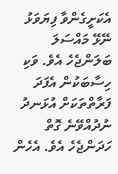އެކަށީގެންވާ ފިޔަވަޅު ނޭޅޭ މައްސަލަ ބަލަންޖެހެ އެވެ. ވަކި ހިސާބަކުން އެފަދަ ފަރާތްތަކަށް އުޅަނދު ނުދުއްވޭނެ ގޮތް ހަދަންޖެހެ އެވެ. އެހެން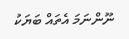ނޫންނަމަ އެތައް ބަޔަކު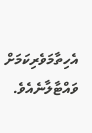އެހިތާމަވެރިކަމަށް ވައްޓާލާނެއެވެ.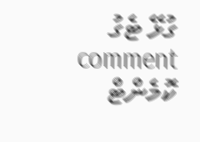ގުޅޭ ޓެގު
comment ކޮމެންޓް